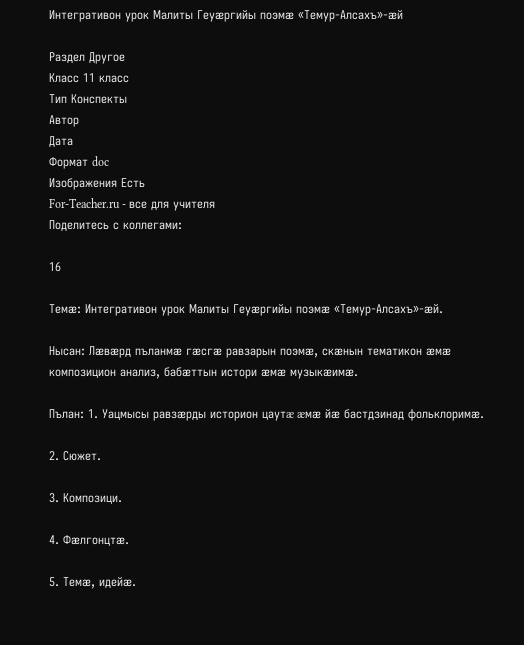Интегративон урок Малиты Геуæргийы поэмæ «Темур-Алсахъ»-æй

Раздел Другое
Класс 11 класс
Тип Конспекты
Автор
Дата
Формат doc
Изображения Есть
For-Teacher.ru - все для учителя
Поделитесь с коллегами:

16

Темæ: Интегративон урок Малиты Геуæргийы поэмæ «Темур-Алсахъ»-æй.

Нысан: Лæвæрд пъланмæ гæсгæ равзарын поэмæ, скæнын тематикон æмæ композицион анализ, бабæттын истори æмæ музыкæимæ.

Пълан: 1. Уацмысы равзæрды историон цаутæ æмæ йæ бастдзинад фольклоримæ.

2. Сюжет.

3. Композици.

4. Фæлгонцтæ.

5. Темæ, идейæ.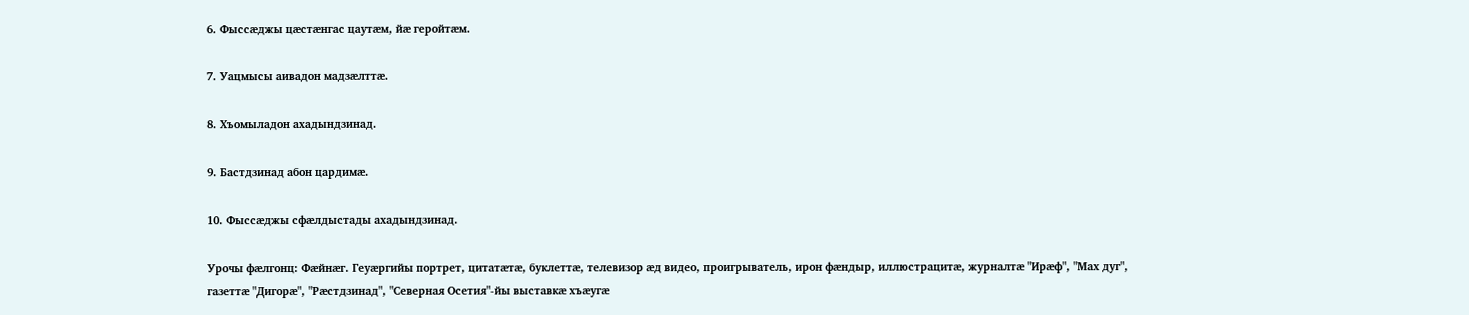6. Фыссæджы цæстæнгас цаутæм, йæ геройтæм.

7. Уацмысы аивадон мадзæлттæ.

8. Хъомыладон ахадындзинад.

9. Бастдзинад абон цардимæ.

10. Фыссæджы сфæлдыстады ахадындзинад.

Урочы фæлгонц: Фæйнæг. Геуæргийы портрет, цитатæтæ, буклеттæ, телевизор æд видео, проигрыватель, ирон фæндыр, иллюстрацитæ, журналтæ "Ирæф", "Мах дуг", газеттæ "Дигорæ", "Рæстдзинад", "Северная Осетия"-йы выставкæ хъæугæ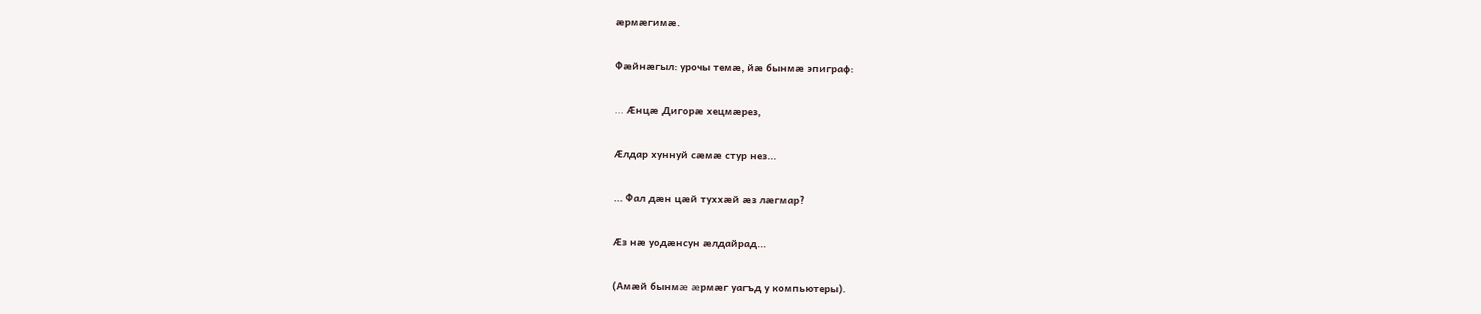æрмæгимæ.

Фæйнæгыл: урочы темæ, йæ бынмæ эпиграф:

... Æнцæ Дигорæ хецмæрез,

Æлдар хуннуй сæмæ стур нез...

... Фал дæн цæй туххæй æз лæгмар?

Æз нæ уодæнсун æлдайрад...

(Амæй бынмæ æрмæг уагъд у компьютеры).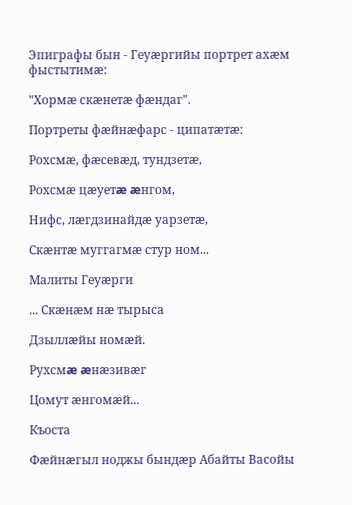Эпиграфы бын - Геуæргийы портрет ахæм фыстытимæ:

"Хормæ скæнетæ фæндаг".

Портреты фæйнæфарс - ципатæтæ:

Рохсмæ, фæсевæд, тундзетæ,

Рохсмæ цæуетæ æнгом,

Нифс, лæгдзинайдæ уарзетæ,

Скæнтæ муггагмæ стур ном...

Малиты Геуæрги

... Скæнæм нæ тырыса

Дзыллæйы номæй.

Рухсмæ æнæзивæг

Цомут æнгомæй...

Къоста

Фæйнæгыл ноджы бындæр Абайты Васойы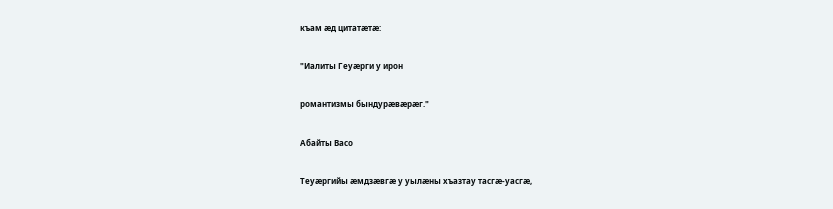къам æд цитатæтæ:

"Иалиты Геуæрги у ирон

романтизмы бындурæвæрæг."

Абайты Васо

Теуæргийы æмдзæвгæ у уылæны хъазтау тасгæ-уасгæ,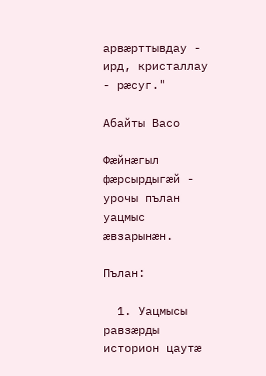арвæрттывдау - ирд, кристаллау - рæсуг."

Абайты Васо

Фæйнæгыл фæрсырдыгæй - урочы пълан уацмыс æвзарынæн.

Пълан:

  1. Уацмысы равзæрды историон цаутæ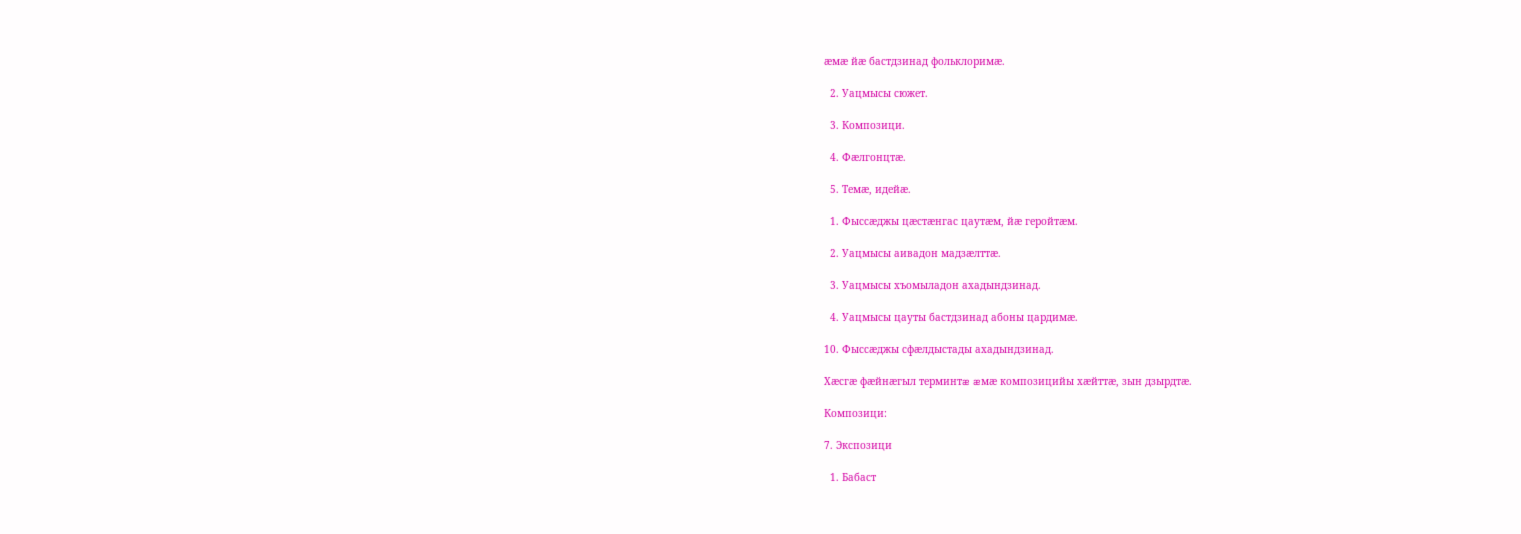æмæ йæ бастдзинад фольклоримæ.

  2. Уацмысы сюжет.

  3. Композици.

  4. Фæлгонцтæ.

  5. Темæ, идейæ.

  1. Фыссæджы цæстæнгас цаутæм, йæ геройтæм.

  2. Уацмысы аивадон мадзæлттæ.

  3. Уацмысы хъомыладон ахадындзинад.

  4. Уацмысы цауты бастдзинад абоны цардимæ.

10. Фыссæджы сфæлдыстады ахадындзинад.

Хæсгæ фæйнæгыл терминтæ æмæ композицийы хæйттæ, зын дзырдтæ.

Композици:

7. Экспозици

  1. Бабаст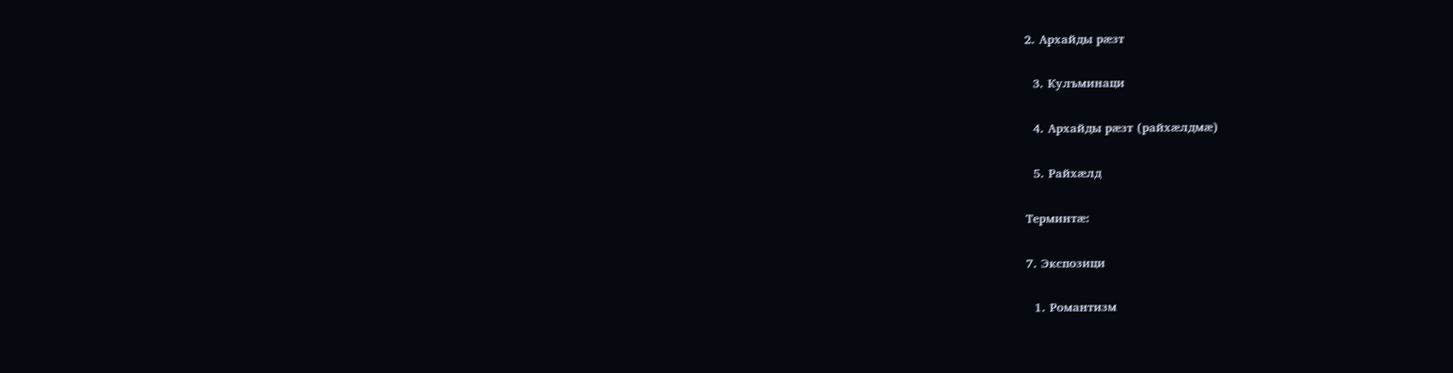2. Архайды рæзт

  3. Кулъминаци

  4. Архайды рæзт (райхæлдмæ)

  5. Райхæлд

Терминтæ:

7. Экспозици

  1. Романтизм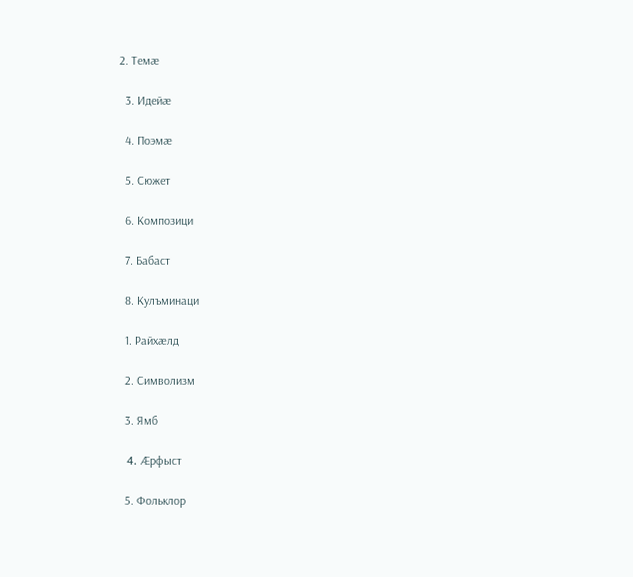2. Темæ

  3. Идейæ

  4. Поэмæ

  5. Сюжет

  6. Композици

  7. Бабаст

  8. Кулъминаци

  1. Райхæлд

  2. Символизм

  3. Ямб

  4. Æрфыст

  5. Фольклор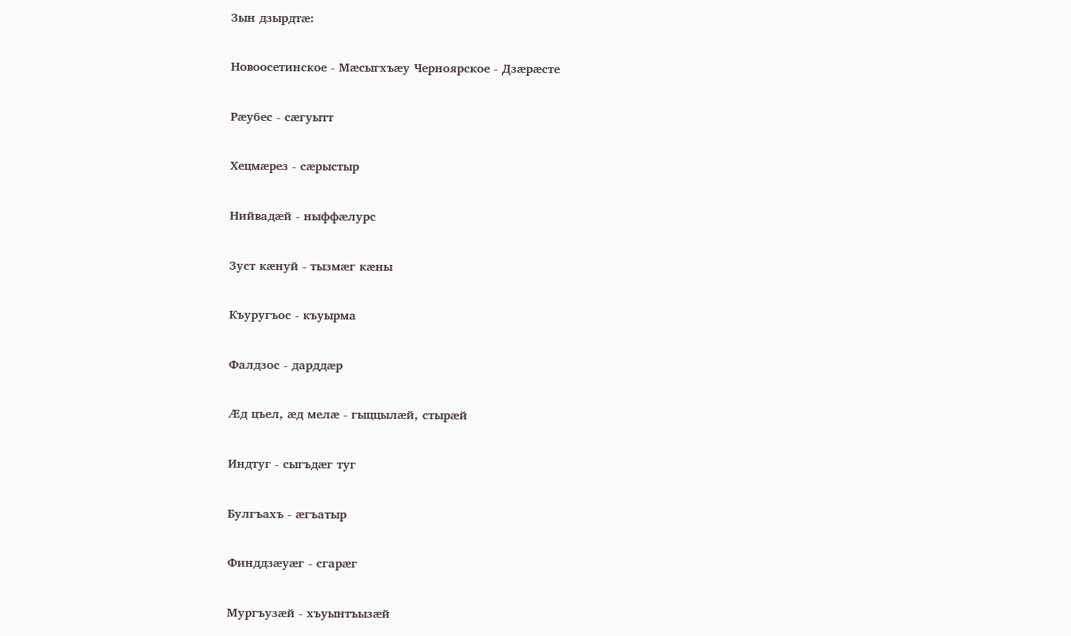Зын дзырдтæ:

Новоосетинское - Мæсыгхъæу Черноярское - Дзæрæсте

Рæубес - сæгуытт

Хецмæрез - сæрыстыр

Нийвадæй - ныффæлурс

Зуст кæнуй - тызмæг кæны

Къуругъос - къуырма

Фалдзос - дарддæр

Æд цъел, æд мелæ - гыццылæй, стырæй

Индтуг - сыгъдæг туг

Булгъахъ - æгъатыр

Финддзæуæг - сгарæг

Мургъузæй - хъуынтъызæй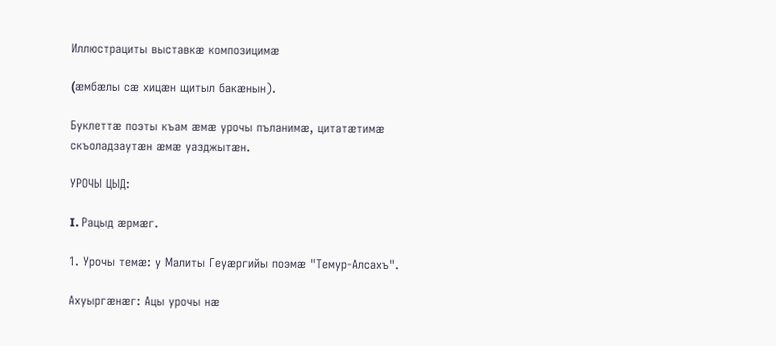Иллюстрациты выставкæ композицимæ

(æмбæлы сæ хицæн щитыл бакæнын).

Буклеттæ поэты къам æмæ урочы пъланимæ, цитатæтимæ скъоладзаутæн æмæ уазджытæн.

УРОЧЫ ЦЫД:

I. Рацыд æрмæг.

1. Урочы темæ: у Малиты Геуæргийы поэмæ "Темур-Алсахъ".

Ахуыргæнæг: Ацы урочы нæ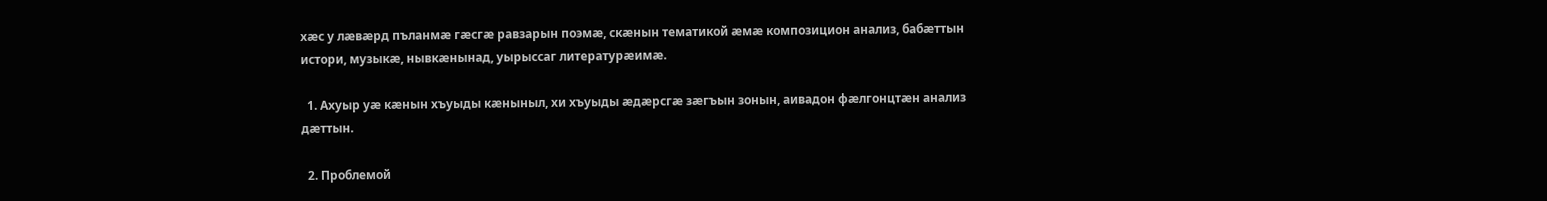хæс у лæвæрд пъланмæ гæсгæ равзарын поэмæ, скæнын тематикой æмæ композицион анализ, бабæттын истори, музыкæ, нывкæнынад, уырыссаг литературæимæ.

  1. Ахуыр уæ кæнын хъуыды кæныныл, хи хъуыды æдæрсгæ зæгъын зонын, аивадон фæлгонцтæн анализ дæттын.

  2. Проблемой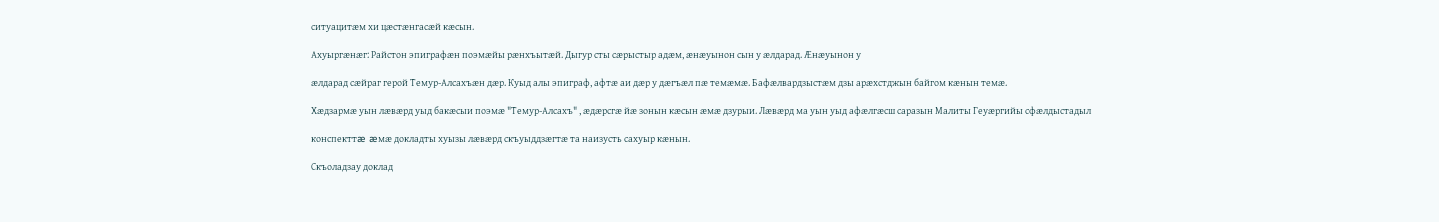ситуацитæм хи цæстæнгасæй кæсын.

Ахуыргæнæг: Райстон эпиграфæн поэмæйы рæнхъытæй. Дыгур сты сæрыстыр адæм, æнæуынон сын у æлдарад. Æнæуынон у

æлдарад сæйраг герой Темур-Алсахъæн дæр. Куыд алы эпиграф, афтæ аи дæр у дæгъæл пæ темæмæ. Бафæлвардзыстæм дзы арæхстджын байгом кæнын темæ.

Хæдзармæ уын лæвæрд уыд бакæсыи поэмæ "Темур-Алсахъ" , æдæрсгæ йæ зонын кæсын æмæ дзурыи. Лæвæрд ма уын уыд афæлгæсш саразын Малиты Геуæргийы сфæлдыстадыл

конспекттæ æмæ докладты хуызы лæвæрд скъуыддзæгтæ та наизусть сахуыр кæнын.

Скъоладзау доклад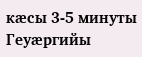кæсы 3-5 минуты Геуæргийы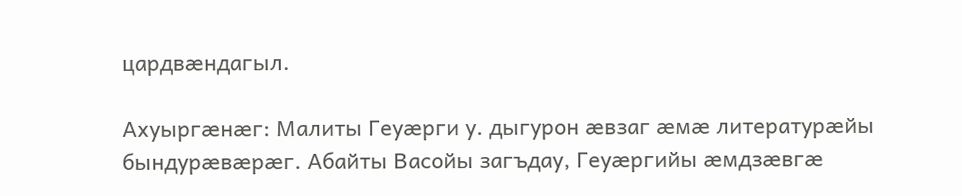цардвæндагыл.

Ахуыргæнæг: Малиты Геуæрги у. дыгурон æвзаг æмæ литературæйы бындурæвæрæг. Абайты Васойы загъдау, Геуæргийы æмдзæвгæ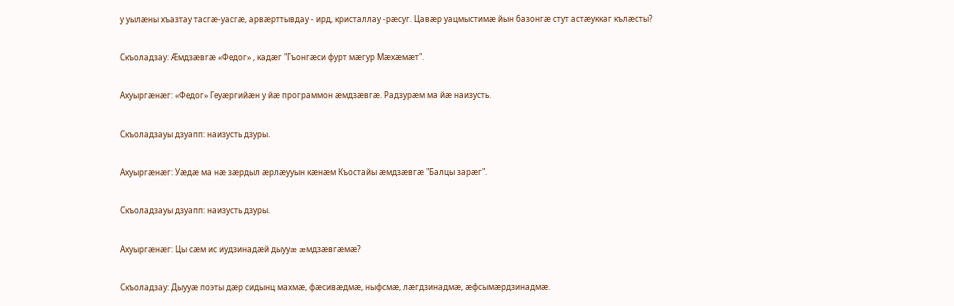у уылæны хъазтау тасгæ-уасгæ, арвæрттывдау - ирд, кристаллау -рæсуг. Цавæр уацмыстимæ йын базонгæ стут астæуккаг кълæсты?

Скъоладзау: Æмдзæвгæ «Федог» , кадæг "Гъонгæси фурт мæгур Мæхæмæт".

Ахуыргæнæг: «Федог» Геуæргийæн у йæ программон æмдзæвгæ. Радзурæм ма йæ наизусть.

Скъоладзауы дзуапп: наизусть дзуры.

Ахуыргæнæг: Уæдæ ма нæ зæрдыл æрлæууын кæнæм Къостайы æмдзæвгæ "Балцы зарæг".

Скъоладзауы дзуапп: наизусть дзуры.

Ахуыргæнæг: Цы сæм ис иудзинадæй дыууæ æмдзæвгæмæ?

Скъоладзау: Дыууæ поэты дæр сидынц махмæ, фæсивæдмæ, ныфсмæ, лæгдзинадмæ, æфсымæрдзинадмæ.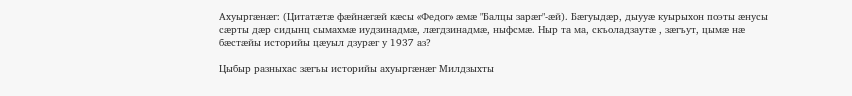Ахуыргæнæг: (Цитатæтæ фæйнæгæй кæсы «Федог» æмæ "Балцы зарæг"-æй). Бæгуыдæр, дыууæ куырыхон поэты æнусы сæрты дæр сидынц сымахмæ иудзинадмæ, лæгдзинадмæ, ныфсмæ. Ныр та ма, скъоладзаутæ , зæгъут, цымæ нæ бæстæйы историйы цæуыл дзурæг у 1937 аз?

Цыбыр разныхас зæгъы историйы ахуыргæнæг Милдзыхты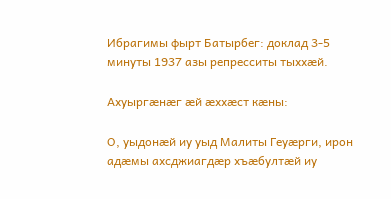Ибрагимы фырт Батырбег: доклад 3-5 минуты 1937 азы репресситы тыххæй.

Ахуыргæнæг æй æххæст кæны:

О, уыдонæй иу уыд Малиты Геуæрги, ирон адæмы ахсджиагдæр хъæбултæй иу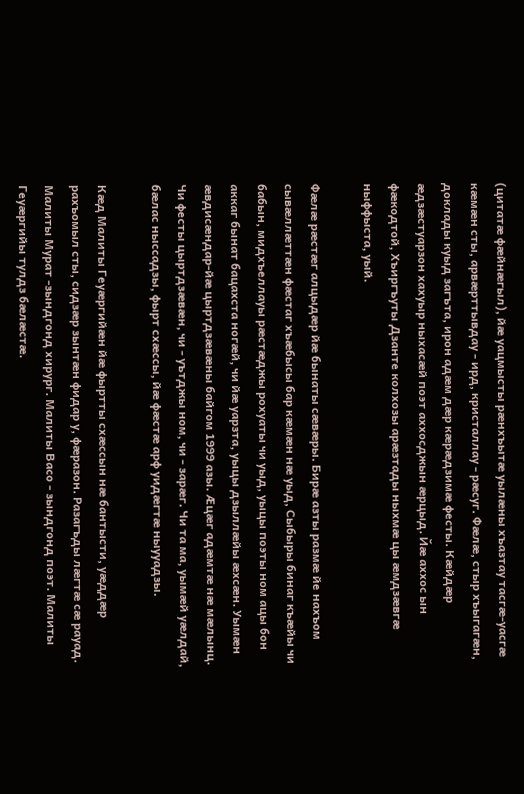(цитатæ фæйнæгыл), йæ уацмысты рæнхъытæ уылæны хъазтау тасгæ-уасгæ кæмæн сты, арвæрттывдау - ирд, кристаллау - рæсуг. Фæлæ, стыр хъыгагæн, доклады куыд загъта, ирон адæм дæр кæрæдзимæ фесты. Кæйдæр æдзæстуарзон хахуыр ныхасæй поэт аххосджын æрцыд. Йæ аххос ын фæкодтой, Хъиргъуты Дзанте колхозы арæзтады ныхмæ цы æмдзæвгæ ныффыста, уый.

Фæлæ рæстæг алцыдæр йæ бынаты сæвæры. Бирæ азты размæ йе нахъом сывæллæттæн фæстаг хъæбысы бар кæмæн нæ уыд, Сыбыры бинаг къæйы чи бабын, мидхъеллауы рæстæджы рохуаты чи уыд, уыцы поэты ном ацы бон аккаг бынат бацахста ногæй, чи йæ уарзта, уыцы дзыллæйы æхсæн. Уымæн æвдисæндар-йæ цыртдзæвæны байгом 1999 азы. Æцæг адæмтæ нæ мæлынц. Чи фесты цыртдзæвæн, чи - уътджы ном, чи - зарæг. Чи та ма, уымæй уæлдай, бæлас ныссадзы, фырт схæссы, йæ фæстæ арф уидæгтæ ныууадзы.

Кæд Малиты Геуæргийæн йæ фыртты схæссын нæ бантысти, уæддæр рахъомыл сты, сидзæр зынтæн фидар у, фæразон. Разагъды лæгтæ сæ рауад. Малиты Мурат -зындгонд хирург. Малиты Васо - зындгонд поэт. Малиты Геуæргийы тулдз бæлæстæ.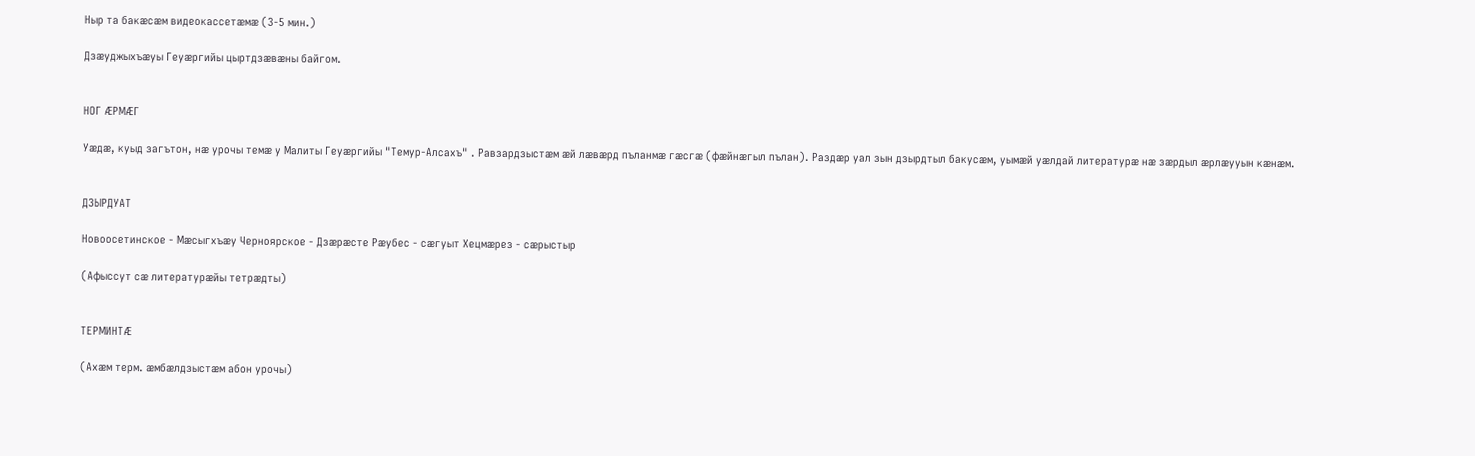Ныр та бакæсæм видеокассетæмæ (3-5 мин.)

Дзæуджыхъæуы Геуæргийы цыртдзæвæны байгом.


НОГ ÆРМÆГ

Уæдæ, куыд загътон, нæ урочы темæ у Малиты Геуæргийы "Темур-Алсахъ" . Равзардзыстæм æй лæвæрд пъланмæ гæсгæ (фæйнæгыл пълан). Раздæр уал зын дзырдтыл бакусæм, уымæй уæлдай литературæ нæ зæрдыл æрлæууын кæнæм.


ДЗЫРДУАТ

Новоосетинское - Мæсыгхъæу Черноярское - Дзæрæсте Рæубес - сæгуыт Хецмæрез - сæрыстыр

(Афыссут сæ литературæйы тетрæдты)


ТЕРМИНТÆ

(Ахæм терм. æмбæлдзыстæм абон урочы)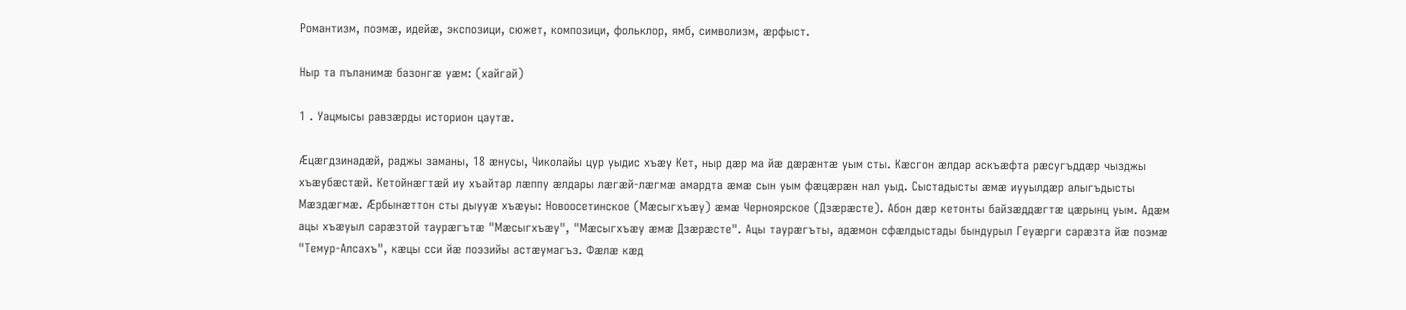Романтизм, поэмæ, идейæ, экспозици, сюжет, композици, фольклор, ямб, символизм, æрфыст.

Ныр та пъланимæ базонгæ уæм: (хайгай)

1 . Уацмысы равзæрды историон цаутæ.

Æцæгдзинадæй, раджы заманы, 18 æнусы, Чиколайы цур уыдис хъæу Кет, ныр дæр ма йæ дæрæнтæ уым сты. Кæсгон æлдар аскъæфта рæсугъддæр чызджы хъæубæстæй. Кетойнæгтæй иу хъайтар лæппу æлдары лæгæй-лæгмæ амардта æмæ сын уым фæцæрæн нал уыд. Сыстадысты æмæ иууылдæр алыгъдысты Мæздæгмæ. Æрбынæттон сты дыууæ хъæуы: Новоосетинское (Мæсыгхъæу) æмæ Черноярское (Дзæрæсте). Абон дæр кетонты байзæддæгтæ цæрынц уым. Адæм ацы хъæуыл сарæзтой таурæгътæ "Мæсыгхъæу", "Мæсыгхъæу æмæ Дзæрæсте". Ацы таурæгъты, адæмон сфæлдыстады бындурыл Геуæрги сарæзта йæ поэмæ "Темур-Алсахъ", кæцы сси йæ поэзийы астæумагъз. Фæлæ кæд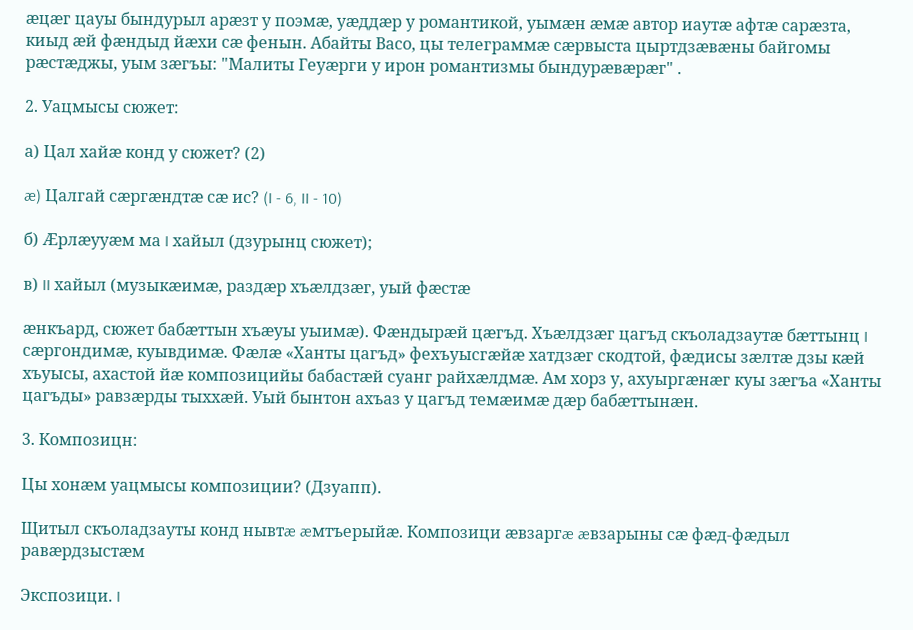æцæг цауы бындурыл арæзт у поэмæ, уæддæр у романтикой, уымæн æмæ автор иаутæ афтæ сарæзта, киыд æй фæндыд йæхи сæ фенын. Абайты Васо, цы телеграммæ сæрвыста цыртдзæвæны байгомы рæстæджы, уым зæгъы: "Малиты Геуæрги у ирон романтизмы бындурæвæрæг" .

2. Уацмысы сюжет:

а) Цал хайæ конд у сюжет? (2)

æ) Цалгай сæргæндтæ сæ ис? (I - 6, II - 10)

б) Æрлæууæм ма I хайыл (дзурынц сюжет);

в) II хайыл (музыкæимæ, раздæр хъæлдзæг, уый фæстæ

æнкъард, сюжет бабæттын хъæуы уыимæ). Фæндырæй цæгъд. Хъæлдзæг цагъд скъоладзаутæ бæттынц I сæргондимæ, куывдимæ. Фæлæ «Ханты цагъд» фехъуысгæйæ хатдзæг скодтой, фæдисы зæлтæ дзы кæй хъуысы, ахастой йæ композицийы бабастæй суанг райхæлдмæ. Ам хорз у, ахуыргæнæг куы зæгъа «Ханты цагъды» равзæрды тыххæй. Уый бынтон ахъаз у цагъд темæимæ дæр бабæттынæн.

3. Композицн:

Цы хонæм уацмысы композиции? (Дзуапп).

Щитыл скъоладзауты конд нывтæ æмтъерыйæ. Композици æвзаргæ æвзарыны сæ фæд-фæдыл равæрдзыстæм

Экспозици. I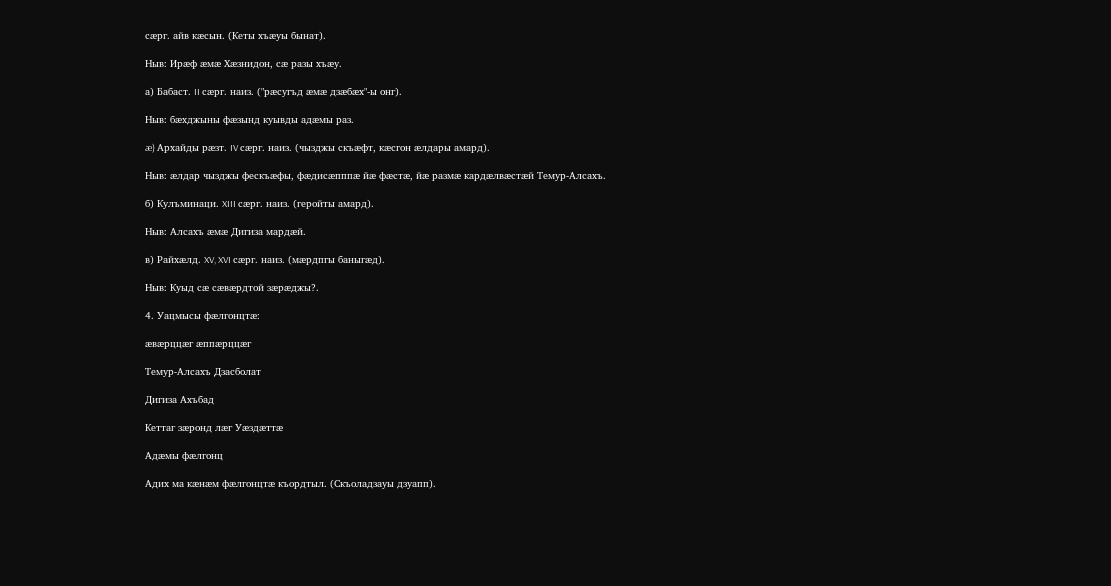сæрг. айв кæсын. (Кеты хъæуы бынат).

Ныв: Ирæф æмæ Хæзнидон, сæ разы хъæу.

а) Бабаст. II сæрг. наиз. ("рæсугъд æмæ дзæбæх"-ы онг).

Ныв: бæхджыны фæзынд куывды адæмы раз.

æ) Архайды рæзт. IV сæрг. наиз. (чызджы скъæфт, кæсгон æлдары амард).

Ныв: æлдар чызджы фескъæфы, фæдисæпппæ йæ фæстæ, йæ размæ кардæлвæстæй Темур-Алсахъ.

б) Кулъминаци. XIII сæрг. наиз. (геройты амард).

Ныв: Алсахъ æмæ Дигиза мардæй.

в) Райхæлд. XV, XVI сæрг. наиз. (мæрдпгы баныгæд).

Ныв: Куыд сæ сæвæрдтой зæрæджы?.

4. Уацмысы фæлгонцтæ:

æвæрццæг æппæрццæг

Темур-Алсахъ Дзасболат

Дигиза Ахъбад

Кеттаг зæронд лæг Уæздæттæ

Адæмы фæлгонц

Адих ма кæнæм фæлгонцтæ къордтыл. (Скъоладзауы дзуапп).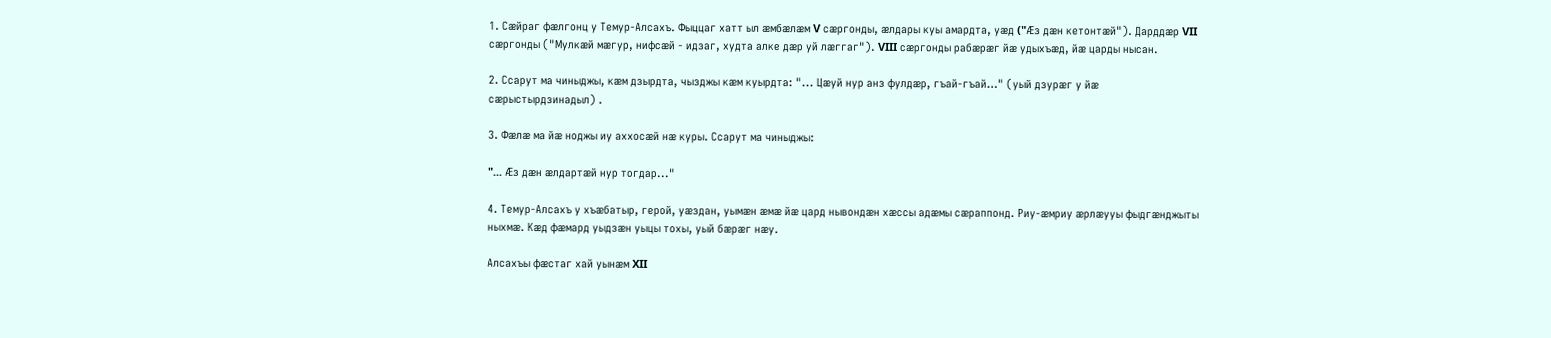1. Сæйраг фæлгонц у Темур-Алсахъ. Фыццаг хатт ыл æмбæлæм V сæргонды, æлдары куы амардта, уæд ("Æз дæн кетонтæй"). Дарддæр VII сæргонды ("Мулкæй мæгур, нифсæй - идзаг, худта алке дæр уй лæггаг"). VIII сæргонды рабæрæг йæ удыхъæд, йæ царды нысан.

2. Ссарут ма чиныджы, кæм дзырдта, чызджы кæм куырдта: "... Цæуй нур анз фулдæр, гъай-гъай…" (уый дзурæг у йæ сæрыстырдзинадыл) .

3. Фæлæ ма йæ ноджы иу аххосæй нæ куры. Ссарут ма чиныджы:

"... Æз дæн æлдартæй нур тогдар..."

4. Темур-Алсахъ у хъæбатыр, герой, уæздан, уымæн æмæ йæ цард нывондæн хæссы адæмы сæраппонд. Риу-æмриу æрлæууы фыдгæнджыты ныхмæ. Кæд фæмард уыдзæн уыцы тохы, уый бæрæг нæу.

Алсахъы фæстаг хай уынæм XII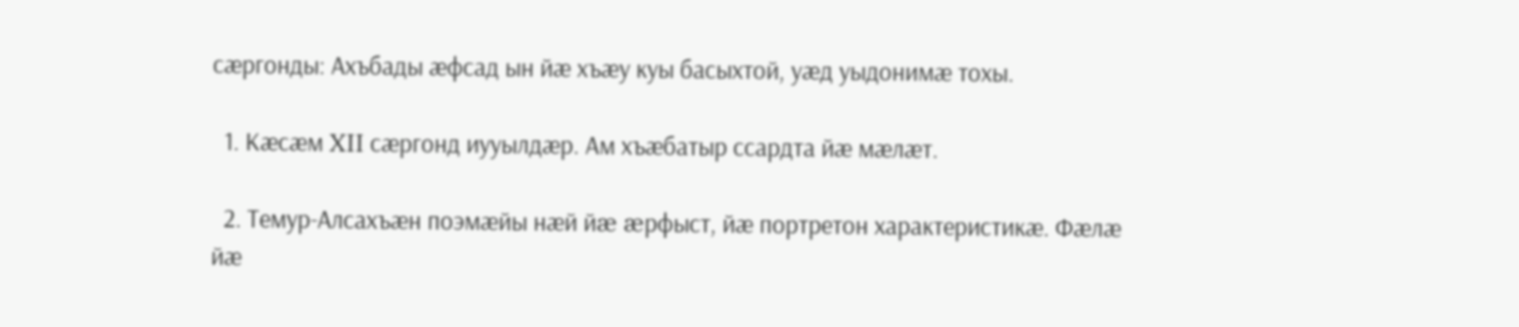сæргонды: Ахъбады æфсад ын йæ хъæу куы басыхтой, уæд уыдонимæ тохы.

  1. Кæсæм XII сæргонд иууылдæр. Ам хъæбатыр ссардта йæ мæлæт.

  2. Темур-Алсахъæн поэмæйы нæй йæ æрфыст, йæ портретон характеристикæ. Фæлæ йæ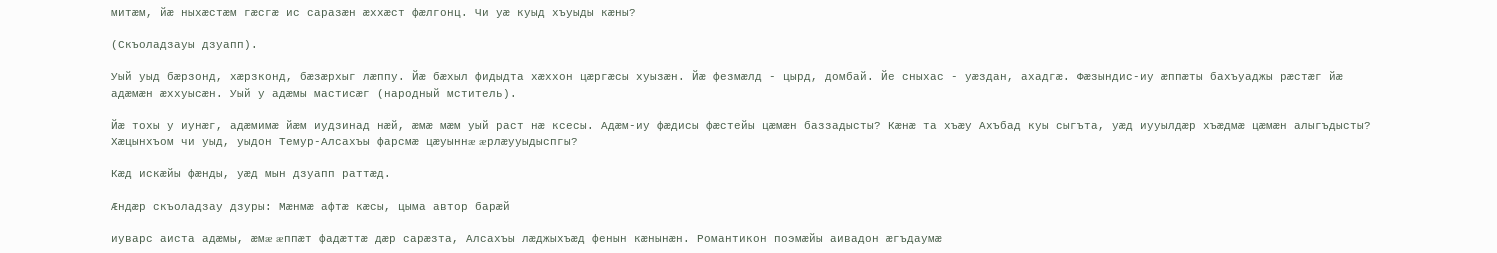митæм, йæ ныхæстæм гæсгæ ис саразæн æххæст фæлгонц. Чи уæ куыд хъуыды кæны?

(Скъоладзауы дзуапп).

Уый уыд бæрзонд, хæрзконд, бæзæрхыг лæппу. Йæ бæхыл фидыдта хæххон цæргæсы хуызæн. Йæ фезмæлд - цырд, домбай. Йе сныхас - уæздан, ахадгæ. Фæзындис-иу æппæты бахъуаджы рæстæг йæ адæмæн æххуысæн. Уый у адæмы мастисæг (народный мститель).

Йæ тохы у иунæг, адæмимæ йæм иудзинад нæй, æмæ мæм уый раст нæ ксесы. Адæм-иу фæдисы фæстейы цæмæн баззадысты? Кæнæ та хъæу Ахъбад куы сыгъта, уæд иууылдæр хъæдмæ цæмæн алыгъдысты? Хæцынхъом чи уыд, уыдон Темур-Алсахъы фарсмæ цæуыннæ æрлæууыдыспгы?

Кæд искæйы фæнды, уæд мын дзуапп раттæд.

Æндæр скъоладзау дзуры: Мæнмæ афтæ кæсы, цыма автор барæй

иуварс аиста адæмы, æмæ æппæт фадæттæ дæр сарæзта, Алсахъы лæджыхъæд фенын кæнынæн. Романтикон поэмæйы аивадон æгъдаумæ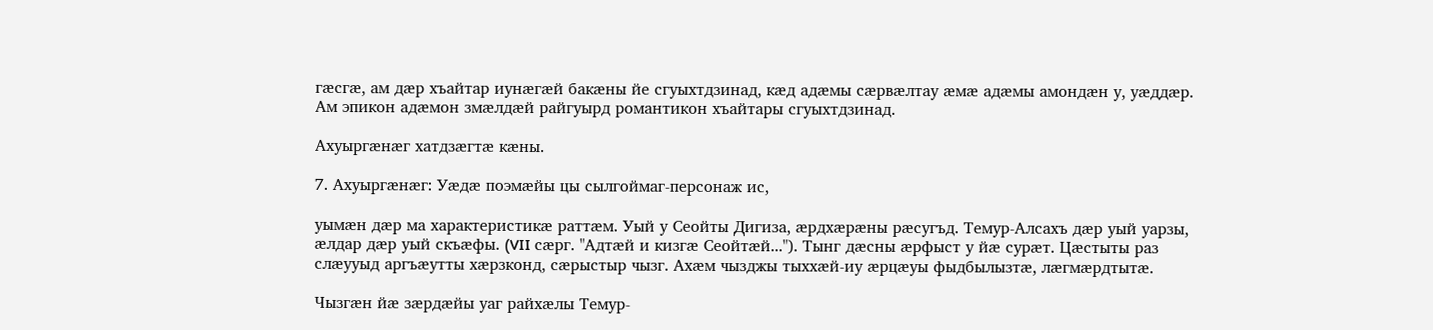гæсгæ, ам дæр хъайтар иунæгæй бакæны йе сгуыхтдзинад, кæд адæмы сæрвæлтау æмæ адæмы амондæн у, уæддæр. Ам эпикон адæмон змæлдæй райгуырд романтикон хъайтары сгуыхтдзинад.

Ахуыргæнæг хатдзæгтæ кæны.

7. Ахуыргæнæг: Уæдæ поэмæйы цы сылгоймаг-персонаж ис,

уымæн дæр ма характеристикæ раттæм. Уый у Сеойты Дигиза, æрдхæрæны рæсугъд. Темур-Алсахъ дæр уый уарзы, æлдар дæр уый скъæфы. (VII сæрг. "Адтæй и кизгæ Сеойтæй..."). Тынг дæсны æрфыст у йæ сурæт. Цæстыты раз слæууыд аргъæутты хæрзконд, сæрыстыр чызг. Ахæм чызджы тыххæй-иу æрцæуы фыдбылызтæ, лæгмæрдтытæ.

Чызгæн йæ зæрдæйы уаг райхæлы Темур-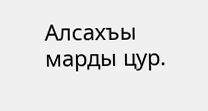Алсахъы марды цур.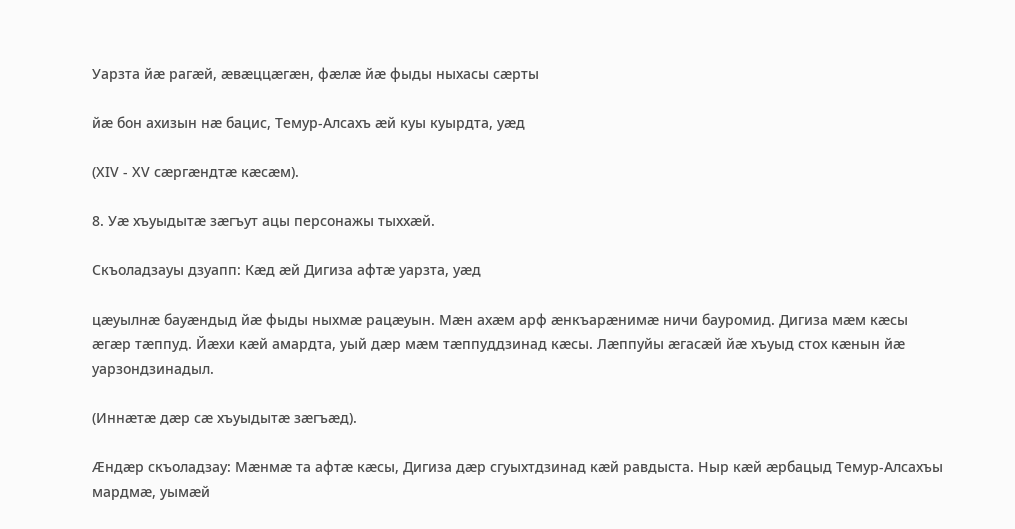Уарзта йæ рагæй, æвæццæгæн, фæлæ йæ фыды ныхасы сæрты

йæ бон ахизын нæ бацис, Темур-Алсахъ æй куы куырдта, уæд

(ХIV - ХV сæргæндтæ кæсæм).

8. Уæ хъуыдытæ зæгъут ацы персонажы тыххæй.

Скъоладзауы дзуапп: Кæд æй Дигиза афтæ уарзта, уæд

цæуылнæ бауæндыд йæ фыды ныхмæ рацæуын. Мæн ахæм арф æнкъарæнимæ ничи бауромид. Дигиза мæм кæсы æгæр тæппуд. Йæхи кæй амардта, уый дæр мæм тæппуддзинад кæсы. Лæппуйы æгасæй йæ хъуыд стох кæнын йæ уарзондзинадыл.

(Иннæтæ дæр сæ хъуыдытæ зæгъæд).

Æндæр скъоладзау: Мæнмæ та афтæ кæсы, Дигиза дæр сгуыхтдзинад кæй равдыста. Ныр кæй æрбацыд Темур-Алсахъы мардмæ, уымæй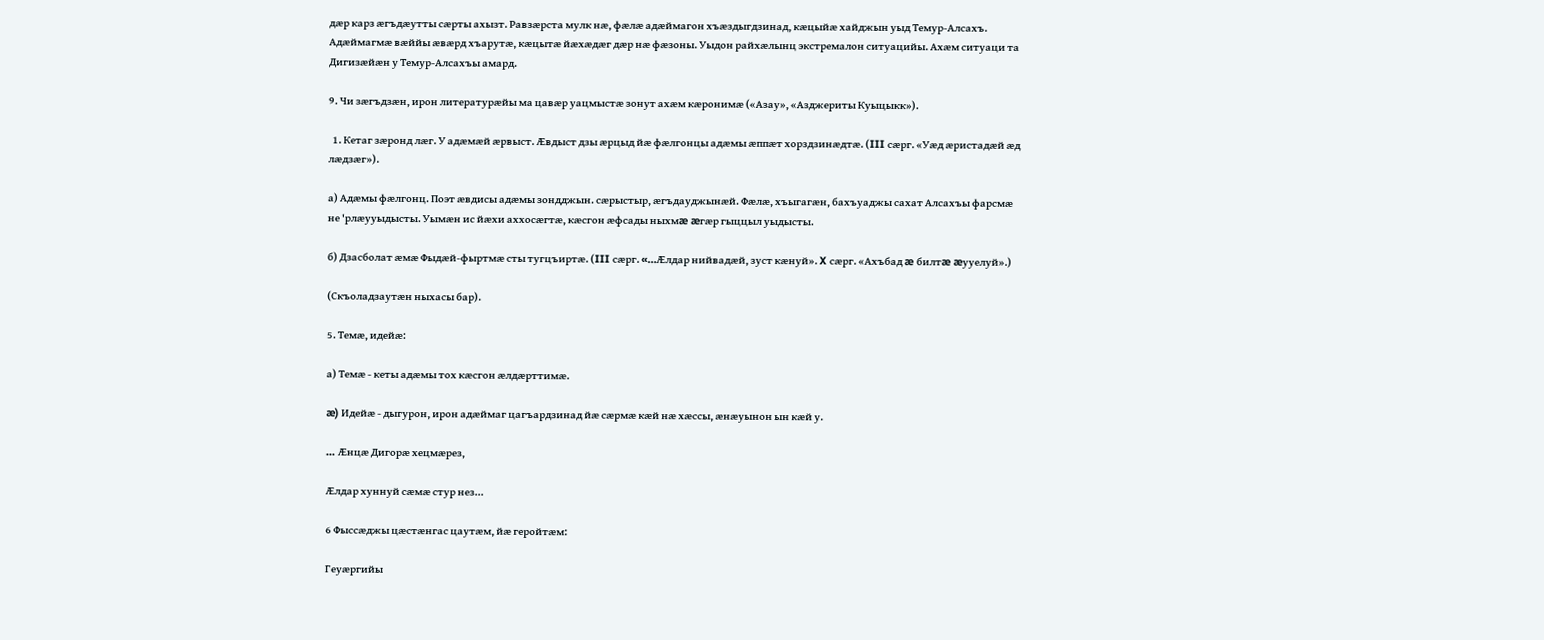дæр карз æгъдæутты сæрты ахызт. Равзæрста мулк нæ, фæлæ адæймагон хъæздыгдзинад, кæцыйæ хайджын уыд Темур-Алсахъ. Адæймагмæ вæййы æвæрд хъарутæ, кæцытæ йæхæдæг дæр нæ фæзоны. Уыдон райхæлынц экстремалон ситуацийы. Ахæм ситуаци та Дигизæйæн у Темур-Алсахъы амард.

9. Чи зæгъдзæн, ирон литературæйы ма цавæр уацмыстæ зонут ахæм кæронимæ («Азау», «Азджериты Куыцыкк»).

  1. Кетаг зæронд лæг. У адæмæй æрвыст. Æвдыст дзы æрцыд йæ фæлгонцы адæмы æппæт хорздзинæдтæ. (III сæрг. «Уæд æристадæй æд лæдзæг»).

а) Адæмы фæлгонц. Поэт æвдисы адæмы зондджын. сæрыстыр, æгъдауджынæй. Фæлæ, хъыгагæн, бахъуаджы сахат Алсахъы фарсмæ не 'рлæууыдысты. Уымæн ис йæхи аххосæгтæ, кæсгон æфсады ныхмæ æгæр гыццыл уыдысты.

б) Дзасболат æмæ Фыдæй-фыртмæ сты тугцъиртæ. (III сæрг. «…Æлдар нийвадæй, зуст кæнуй». X сæрг. «Ахъбад æ билтæ æууелуй».)

(Скъоладзаутæн ныхасы бар).

5. Темæ, идейæ:

а) Темæ - кеты адæмы тох кæсгон æлдæрттимæ.

æ) Идейæ - дыгурон, ирон адæймаг цагъардзинад йæ сæрмæ кæй нæ хæссы, æнæуынон ын кæй у.

... Æнцæ Дигорæ хецмæрез,

Æлдар хуннуй сæмæ стур нез...

6 Фыссæджы цæстæнгас цаутæм, йæ геройтæм:

Геуæргийы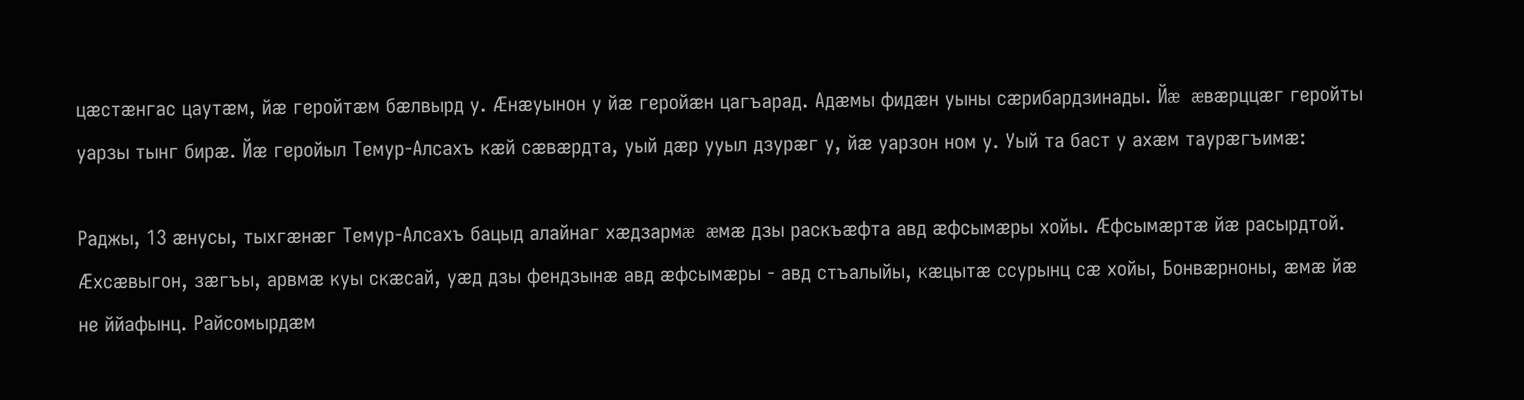цæстæнгас цаутæм, йæ геройтæм бæлвырд у. Æнæуынон у йæ геройæн цагъарад. Адæмы фидæн уыны сæрибардзинады. Йæ æвæрццæг геройты уарзы тынг бирæ. Йæ геройыл Темур-Алсахъ кæй сæвæрдта, уый дæр ууыл дзурæг у, йæ уарзон ном у. Уый та баст у ахæм таурæгъимæ:

Раджы, 13 æнусы, тыхгæнæг Темур-Алсахъ бацыд алайнаг хæдзармæ æмæ дзы раскъæфта авд æфсымæры хойы. Æфсымæртæ йæ расырдтой. Æхсæвыгон, зæгъы, арвмæ куы скæсай, уæд дзы фендзынæ авд æфсымæры - авд стъалыйы, кæцытæ ссурынц сæ хойы, Бонвæрноны, æмæ йæ не ййафынц. Райсомырдæм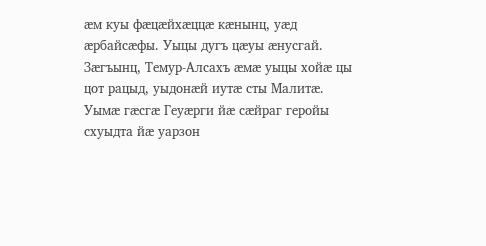æм куы фæцæйхæццæ кæнынц, уæд æрбайсæфы. Уыцы дугъ цæуы æнусгай. Зæгъынц, Темур-Алсахъ æмæ уыцы хойæ цы цот рацыд, уыдонæй иутæ сты Малитæ. Уымæ гæсгæ Геуæрги йæ сæйраг геройы схуыдта йæ уарзон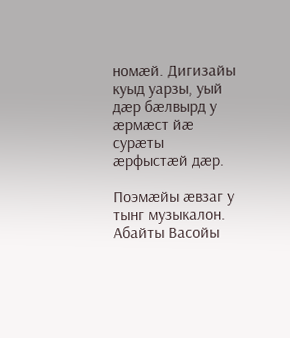номæй. Дигизайы куыд уарзы, уый дæр бæлвырд у æрмæст йæ сурæты æрфыстæй дæр.

Поэмæйы æвзаг у тынг музыкалон. Абайты Васойы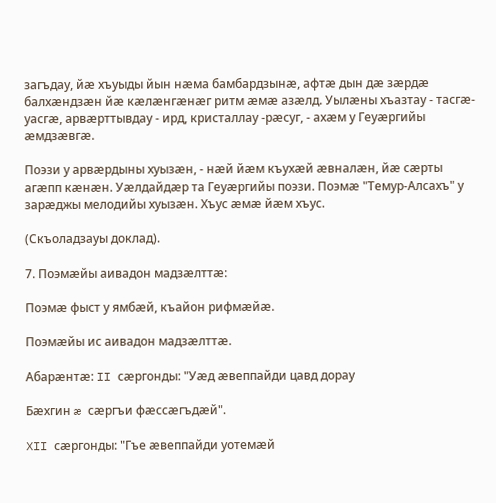загъдау, йæ хъуыды йын нæма бамбардзынæ, афтæ дын дæ зæрдæ балхæндзæн йæ кæлæнгæнæг ритм æмæ азæлд. Уылæны хъазтау - тасгæ-уасгæ, арвæрттывдау - ирд, кристаллау -рæсуг, - ахæм у Геуæргийы æмдзæвгæ.

Поэзи у арвæрдыны хуызæн, - нæй йæм къухæй æвналæн, йæ сæрты агæпп кæнæн. Уæлдайдæр та Геуæргийы поэзи. Поэмæ "Темур-Алсахъ" у зарæджы мелодийы хуызæн. Хъус æмæ йæм хъус.

(Скъоладзауы доклад).

7. Поэмæйы аивадон мадзæлттæ:

Поэмæ фыст у ямбæй, къайон рифмæйæ.

Поэмæйы ис аивадон мадзæлттæ.

Абарæнтæ: II сæргонды: "Уæд æвеппайди цавд дорау

Бæхгин æ сæргъи фæссæгъдæй".

XII сæргонды: "Гъе æвеппайди уотемæй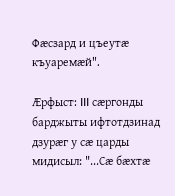Фæсзард и цъеутæ къуаремæй".

Æрфыст: III сæргонды барджыты ифтотдзинад дзурæг у сæ царды мидисыл: "...Сæ бæхтæ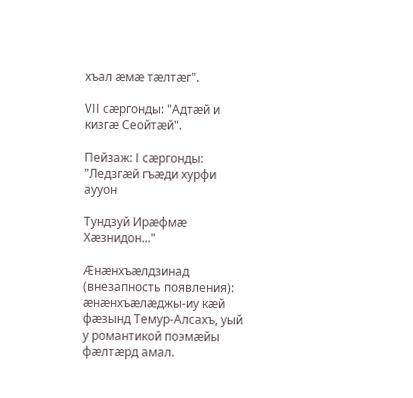хъал æмæ тæлтæг".

VII сæргонды: "Адтæй и кизгæ Сеойтæй".

Пейзаж: I сæргонды: "Ледзгæй гъæди хурфи аууон

Тундзуй Ирæфмæ Хæзнидон..."

Æнæнхъæлдзинад (внезапность появления): æнæнхъæлæджы-иу кæй фæзынд Темур-Алсахъ, уый у романтикой поэмæйы фæлтæрд амал.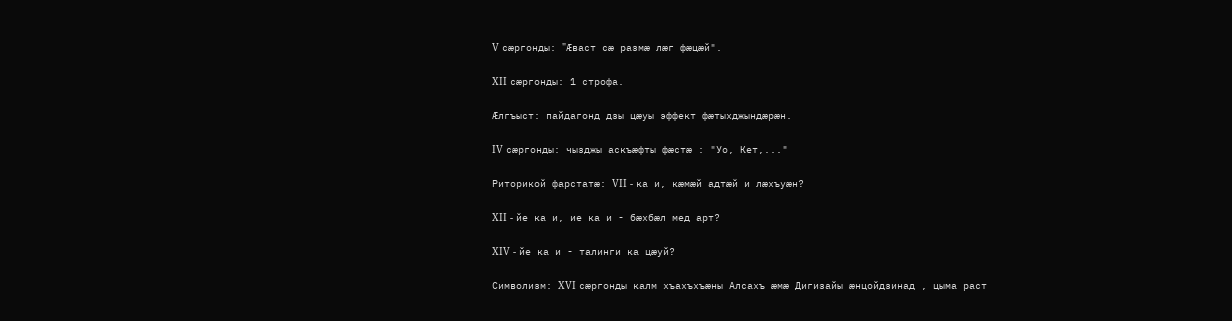V сæргонды: "Æваст сæ размæ лæг фæцæй".

XII сæргонды: 1 строфа.

Æлгъыст: пайдагонд дзы цæуы эффект фæтыхджындæрæн.

IV сæргонды: чызджы аскъæфты фæстæ : "Уо, Кет,..."

Риторикой фарстатæ: VII - ка и, кæмæй адтæй и лæхъуæн?

XII - йе ка и, ие ка и - бæхбæл мед арт?

XIV - йе ка и - талинги ка цæуй?

Символизм: XVI сæргонды калм хъахъхъæны Алсахъ æмæ Дигизайы æнцойдзинад , цыма раст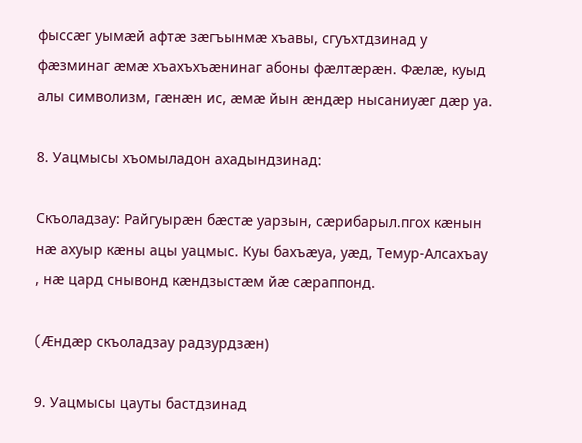фыссæг уымæй афтæ зæгъынмæ хъавы, сгуъхтдзинад у фæзминаг æмæ хъахъхъæнинаг абоны фæлтæрæн. Фæлæ, куыд алы символизм, гæнæн ис, æмæ йын æндæр нысаниуæг дæр уа.

8. Уацмысы хъомыладон ахадындзинад:

Скъоладзау: Райгуырæн бæстæ уарзын, сæрибарыл.пгох кæнын нæ ахуыр кæны ацы уацмыс. Куы бахъæуа, уæд, Темур-Алсахъау , нæ цард снывонд кæндзыстæм йæ сæраппонд.

(Æндæр скъоладзау радзурдзæн)

9. Уацмысы цауты бастдзинад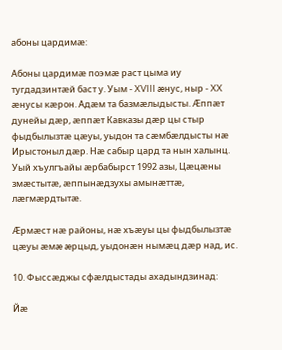абоны цардимæ:

Абоны цардимæ поэмæ раст цыма иу тугдадзинтæй баст у. Уым - XVIII æнус, ныр - XX æнусы кæрон. Адæм та базмæлыдысты. Æппæт дунейы дæр, æппæт Кавказы дæр цы стыр фыдбылызтæ цæуы, уыдон та сæмбæлдысты нæ Ирыстоныл дæр. Нæ сабыр цард та нын халынц. Уый хъулгъайы æрбабырст 1992 азы, Цæцæны змæстытæ, æппынæдзухы амынæттæ, лæгмæрдтытæ.

Æрмæст нæ районы, нæ хъæуы цы фыдбылызтæ цæуы æмæ æрцыд, уыдонæн нымæц дæр над, ис.

10. Фыссæджы сфæлдыстады ахадындзинад:

Йæ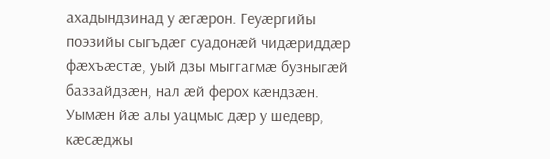ахадындзинад у æгæрон. Геуæргийы поэзийы сыгъдæг суадонæй чидæриддæр фæхъæстæ, уый дзы мыггагмæ бузныгæй баззайдзæн, нал æй ферох кæндзæн. Уымæн йæ алы уацмыс дæр у шедевр, кæсæджы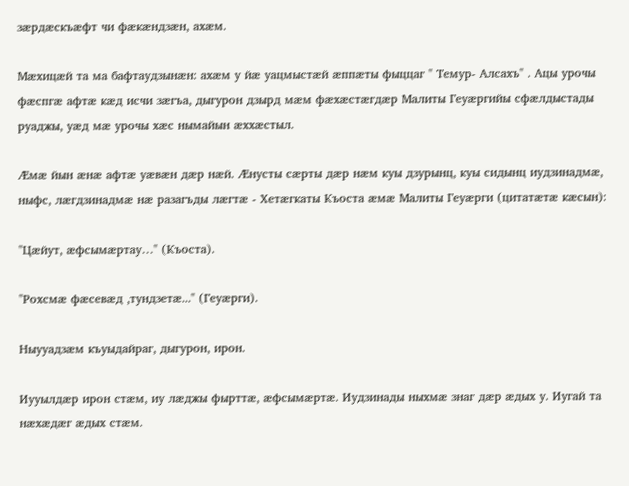зæрдæскъæфт чи фæкæндзæн, ахæм.

Мæхицæй та ма бафтаудзынæн: ахæм у йæ уацмыстæй æппæты фыццаг " Темур- Алсахъ" . Ацы урочы фæспгæ афтæ кæд исчи зæгъа, дыгурон дзырд мæм фæхæстæгдæр Малиты Геуæргийы сфæлдыстады руаджы, уæд мæ урочы хæс нымайын æххæстыл.

Æмæ йын æнæ афтæ уæвæн дæр нæй. Æнусты сæрты дæр нæм куы дзурынц, куы сидынц иудзинадмæ, ныфс, лæгдзинадмæ нæ разагъды лæгтæ - Хетæгкаты Къоста æмæ Малиты Геуæрги (цитатæтæ кæсын):

"Цæйут, æфсымæртау…" (Къоста).

"Рохсмæ фæсевæд ,тундзетæ..." (Геуæрги).

Ныууадзæм къуыдайраг, дыгурон, ирон.

Иууылдæр ирон стæм, иу лæджы фырттæ, æфсымæртæ. Иудзинады ныхмæ знаг дæр æдых у. Иугай та нæхæдæг æдых стæм.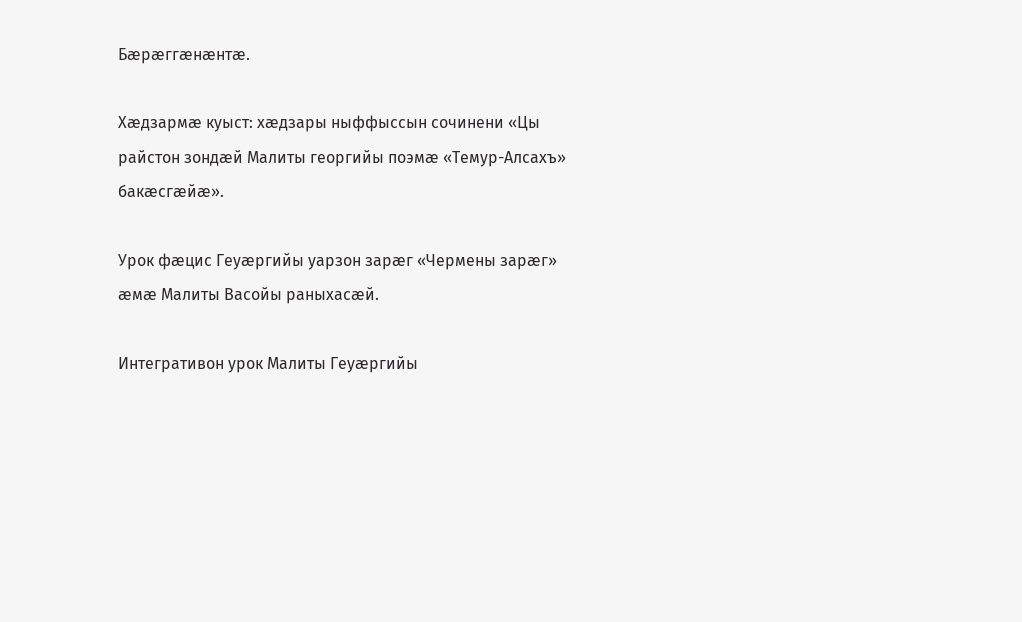Бæрæггæнæнтæ.

Хæдзармæ куыст: хæдзары ныффыссын сочинени «Цы райстон зондæй Малиты георгийы поэмæ «Темур-Алсахъ» бакæсгæйæ».

Урок фæцис Геуæргийы уарзон зарæг «Чермены зарæг» æмæ Малиты Васойы раныхасæй.

Интегративон урок Малиты Геуæргийы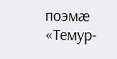поэмæ «Темур-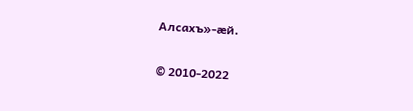Алсахъ»-æй.

© 2010-2022